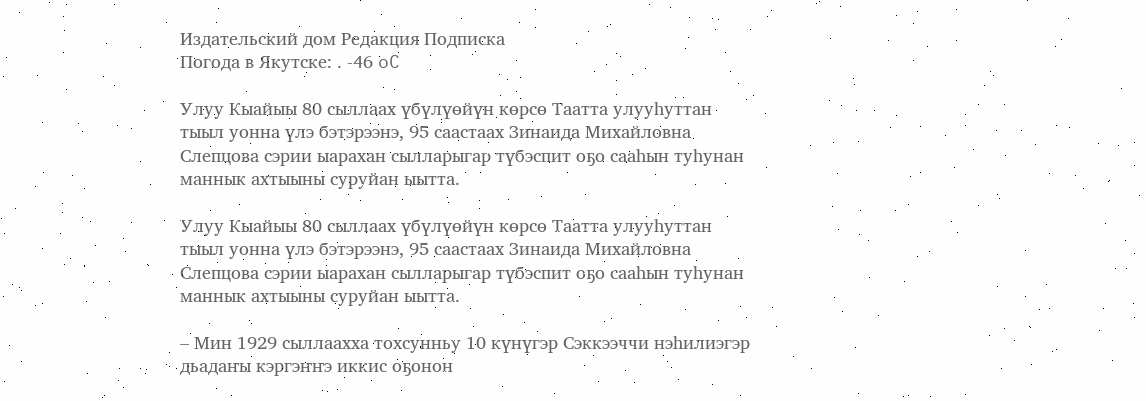Издательский дом Редакция Подписка
Погода в Якутске: . -46 oC

Улуу Кыайыы 80 сыллаах үбүлүөйүн көрсө Таатта улууһуттан тыыл уонна үлэ бэтэрээнэ, 95 саастаах Зинаида Михайловна Слепцова сэрии ыарахан сылларыгар түбэспит оҕо сааһын туһунан маннык ахтыыны суруйан ыытта.

Улуу Кыайыы 80 сыллаах үбүлүөйүн көрсө Таатта улууһуттан тыыл уонна үлэ бэтэрээнэ, 95 саастаах Зинаида Михайловна Слепцова сэрии ыарахан сылларыгар түбэспит оҕо сааһын туһунан маннык ахтыыны суруйан ыытта.

– Мин 1929 сыллаахха тохсунньу 10 күнүгэр Сэккээччи нэһилиэгэр дьадаҥы кэргэҥҥэ иккис оҕонон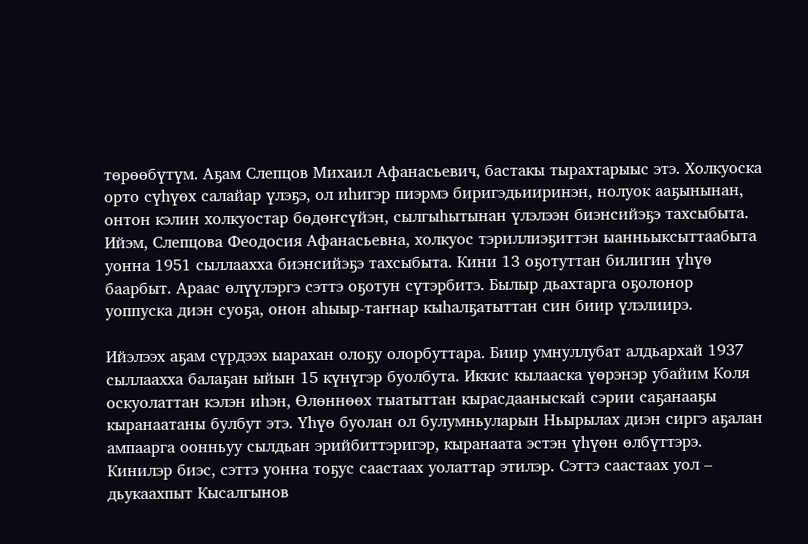төрөөбүтүм. Аҕам Слепцов Михаил Афанасьевич, бастакы тырахтарыыс этэ. Холкуоска орто сүһүөх салайар үлэҕэ, ол иһигэр пиэрмэ биригэдьииринэн, нолуок ааҕынынан, онтон кэлин холкуостар бөдөҥсүйэн, сылгыһытынан үлэлээн биэнсийэҕэ тахсыбыта. Ийэм, Слепцова Феодосия Афанасьевна, холкуос тэриллиэҕиттэн ыанньыксыттаабыта уонна 1951 сыллаахха биэнсийэҕэ тахсыбыта. Кини 13 оҕотуттан билигин үһүө баарбыт. Араас өлүүлэргэ сэттэ оҕотун сүтэрбитэ. Былыр дьахтарга оҕолонор уоппуска диэн суоҕа, онон аһыыр-таҥнар кыһалҕатыттан син биир үлэлиирэ.

Ийэлээх аҕам сүрдээх ыарахан олоҕу олорбуттара. Биир умнуллубат алдьархай 1937 сыллаахха балаҕан ыйын 15 күнүгэр буолбута. Иккис кылааска үөрэнэр убайим Коля оскуолаттан кэлэн иһэн, Өлөннөөх тыатыттан кырасдааныскай сэрии саҕанааҕы кыранаатаны булбут этэ. Үһүө буолан ол булумньуларын Ньырылах диэн сиргэ аҕалан ампаарга оонньуу сылдьан эрийбиттэригэр, кыранаата эстэн үһүөн өлбүттэрэ. Кинилэр биэс, сэттэ уонна тоҕус саастаах уолаттар этилэр. Сэттэ саастаах уол – дьукаахпыт Кысалгынов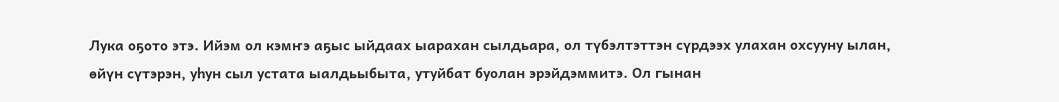Лука оҕото этэ. Ийэм ол кэмҥэ аҕыс ыйдаах ыарахан сылдьара, ол түбэлтэттэн сүрдээх улахан охсууну ылан, өйүн сүтэрэн, уһун сыл устата ыалдьыбыта, утуйбат буолан эрэйдэммитэ. Ол гынан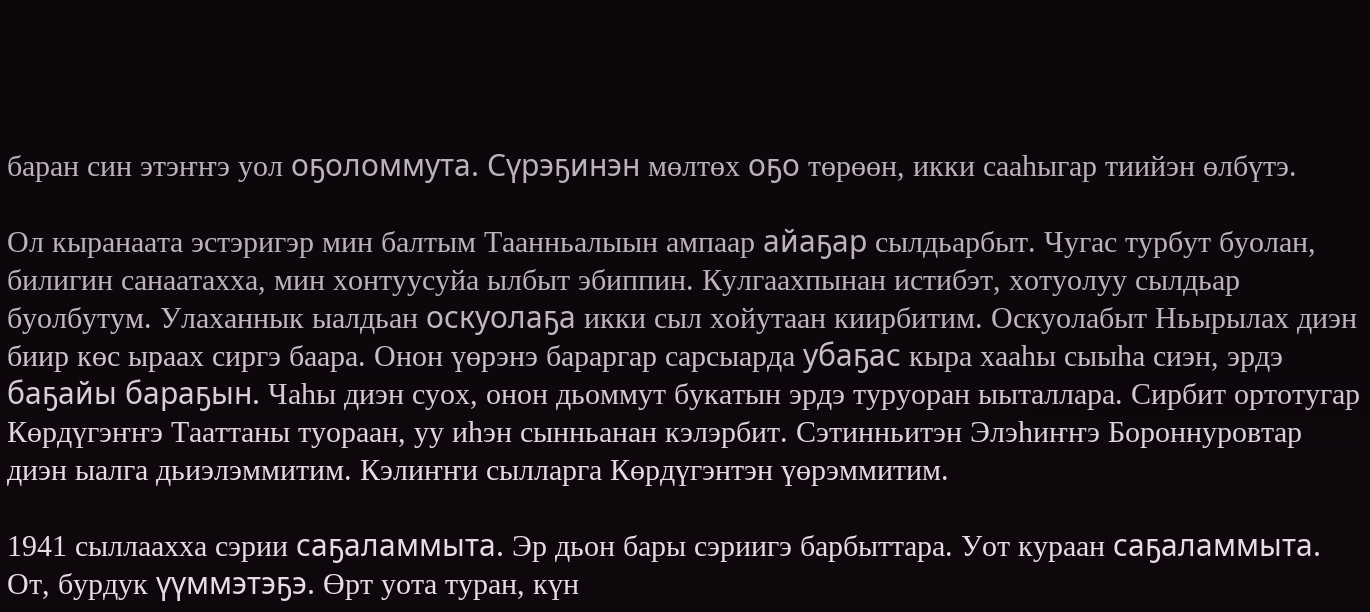баран син этэҥҥэ уол оҕоломмута. Сүрэҕинэн мөлтөх оҕо төрөөн, икки сааһыгар тиийэн өлбүтэ.

Ол кыранаата эстэригэр мин балтым Таанньалыын ампаар айаҕар сылдьарбыт. Чугас турбут буолан, билигин санаатахха, мин хонтуусуйа ылбыт эбиппин. Кулгаахпынан истибэт, хотуолуу сылдьар буолбутум. Улаханнык ыалдьан оскуолаҕа икки сыл хойутаан киирбитим. Оскуолабыт Ньырылах диэн биир көс ыраах сиргэ баара. Онон үөрэнэ бараргар сарсыарда убаҕас кыра хааһы сыыһа сиэн, эрдэ баҕайы бараҕын. Чаһы диэн суох, онон дьоммут букатын эрдэ туруоран ыыталлара. Сирбит ортотугар Көрдүгэҥҥэ Тааттаны туораан, уу иһэн сынньанан кэлэрбит. Сэтинньитэн Элэһиҥҥэ Бороннуровтар диэн ыалга дьиэлэммитим. Кэлиҥҥи сылларга Көрдүгэнтэн үөрэммитим.

1941 сыллаахха сэрии саҕаламмыта. Эр дьон бары сэриигэ барбыттара. Уот кураан саҕаламмыта. От, бурдук үүммэтэҕэ. Өрт уота туран, күн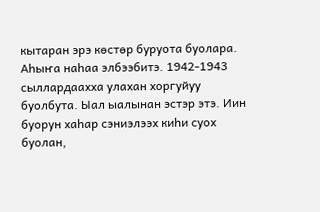кытаран эрэ көстөр буруота буолара. Аһыҥа наһаа элбээбитэ. 1942-1943 сыллардаахха улахан хоргуйуу буолбута. Ыал ыалынан эстэр этэ. Иин буорун хаһар сэниэлээх киһи суох буолан,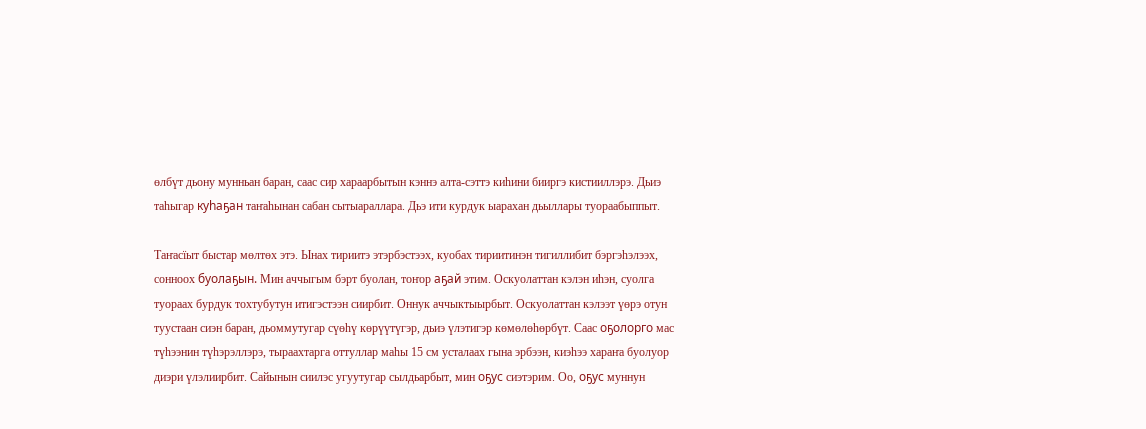өлбүт дьону мунньан баран, саас сир хараарбытын кэннэ алта-сэттэ киһини бииргэ кистииллэрэ. Дьиэ таһыгар куһаҕан таҥаһынан сабан сытыараллара. Дьэ ити курдук ыарахан дьыллары туораабыппыт.

Таҥасïыт быстар мөлтөх этэ. Ынах тириитэ этэрбэстээх, куобах тириитинэн тигиллибит бэргэһэлээх, сонноох буолаҕын. Мин аччыгым бэрт буолан, тоҥор аҕай этим. Оскуолаттан кэлэн иһэн, суолга туораах бурдук тохтубутун итигэстээн сиирбит. Оннук аччыктыырбыт. Оскуолаттан кэлээт үөрэ отун туустаан сиэн баран, дьоммутугар сүөһү көрүүтүгэр, дьиэ үлэтигэр көмөлөһөрбүт. Саас оҕолорго мас түһээнин түһэрэллэрэ, тыраахтарга оттуллар маһы 15 см усталаах гына эрбээн, киэһээ хараҥа буолуор диэри үлэлиирбит. Сайынын сиилэс угуутугар сылдьарбыт, мин оҕус сиэтэрим. Оо, оҕус муннун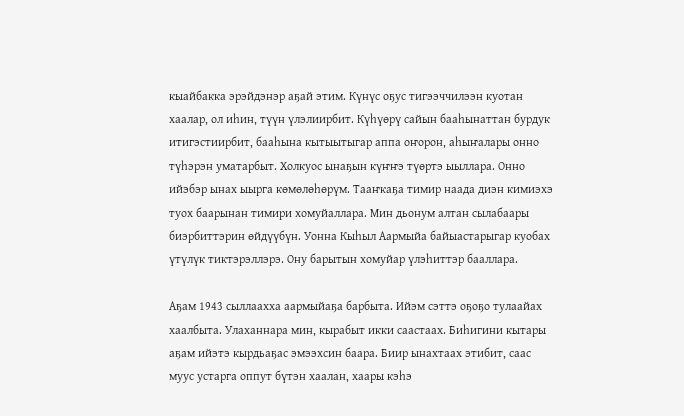кыайбакка эрэйдэнэр аҕай этим. Күнүс оҕус тигээччилээн куотан хаалар, ол иһин, түүн үлэлиирбит. Күһүөрү сайын бааһынаттан бурдук итигэстиирбит, бааһына кытыытыгар аппа оҥорон, аһыҥалары онно түһэрэн уматарбыт. Холкуос ынаҕын күҥҥэ түөртэ ыыллара. Онно ийэбэр ынах ыырга көмөлөһөрүм. Тааҥкаҕа тимир наада диэн кимиэхэ туох баарынан тимири хомуйаллара. Мин дьонум алтан сылабаары биэрбиттэрин өйдүүбүн. Уонна Кыһыл Аармыйа байыастарыгар куобах үтүлүк тиктэрэллэрэ. Ону барытын хомуйар үлэһиттэр бааллара.

Аҕам 1943 сыллаахха аармыйаҕа барбыта. Ийэм сэттэ оҕоҕо тулаайах хаалбыта. Улаханнара мин, кырабыт икки саастаах. Биһигини кытары аҕам ийэтэ кырдьаҕас эмээхсин баара. Биир ынахтаах этибит, саас муус устарга оппут бүтэн хаалан, хаары кэһэ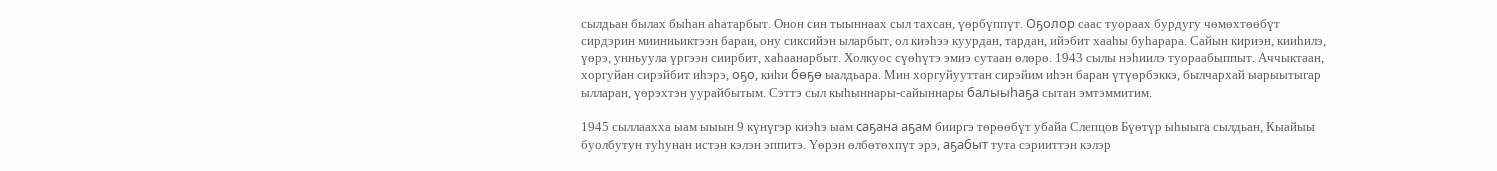сылдьан былах быһан аһатарбыт. Онон син тыыннаах сыл тахсан, үөрбүппүт. Оҕолор саас туораах бурдугу чөмөхтөөбүт сирдэрин миинньиктээн баран, ону сиксийэн ыларбыт, ол киэһээ куурдан, тардан, ийэбит хааһы буһарара. Сайын кириэн, кииһилэ, үөрэ, унньуула үргээн сиирбит, хаһаанарбыт. Холкуос сүөһүтэ эмиэ сутаан өлөрө. 1943 сылы нэһиилэ туораабыппыт. Аччыктаан, хоргуйан сирэйбит иһэрэ, оҕо, киһи бөҕө ыалдьара. Мин хоргуйууттан сирэйим иһэн баран үтүөрбэккэ, былчархай ыарыытыгар ылларан, үөрэхтэн уурайбытым. Сэттэ сыл кыһыннары-сайыннары балыыһаҕа сытан эмтэммитим.

1945 сыллаахха ыам ыыын 9 күнүгэр киэһэ ыам саҕана аҕам бииргэ төрөөбүт убайа Слепцов Бүөтүр ыһыыга сылдьан, Кыайыы буолбутун туһунан истэн кэлэн эппитэ. Үөрэн өлбөтөхпүт эрэ, аҕабыт тута сэрииттэн кэлэр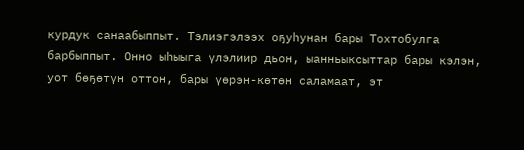курдук санаабыппыт. Тэлиэгэлээх оҕуһунан бары Тохтобулга барбыппыт. Онно ыһыыга үлэлиир дьон, ыанньыксыттар бары кэлэн, уот бөҕөтүн оттон, бары үөрэн-көтөн саламаат, эт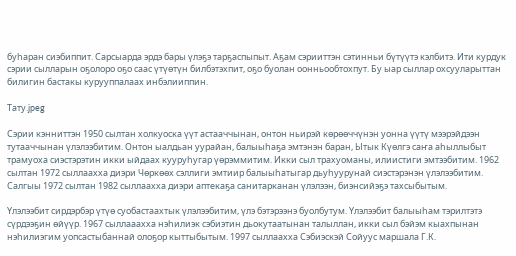буһаран сиэбиппит. Сарсыарда эрдэ бары үлэҕэ тарҕаспыпыт. Аҕам сэрииттэн сэтинньи бүтүүтэ кэлбитэ. Ити курдук сэрии сылларын оҕолоро оҕо саас үтүөтүн билбэтэхпит, оҕо буолан оонньообтохпут. Бу ыар сыллар охсууларыттан билигин бастакы курууппалаах инбэлииппин.

Тату.jpeg

Сэрии кэнниттэн 1950 сылтан холкуоска үүт астааччынан, онтон ньирэй көрөөччүнэн уонна үүтү мээрэйдээн тутааччынан үлэлээбитим. Онтон ыалдьан уурайан, балыыһаҕа эмтэнэн баран, Ытык Күөлгэ саҥа аһыллыбыт трамуоха сиэстэрэтин икки ыйдаах кууруһугар үөрэммитим. Икки сыл трахуоманы, илиистиги эмтээбитим. 1962 сылтан 1972 сыллаахха диэри Чөркөөх сэллиги эмтиир балыыһатыгар дьуһуурунай сиэстэрэнэн үлэлээбитим. Салгыы 1972 сылтан 1982 сыллаахха диэри аптекаҕа санитарканан үлэлээн, биэнсийэҕэ тахсыбытым.

Үлэлээбит сирдэрбэр үтүө суобастаахтык үлэлээбитим, үлэ бэтэрээнэ буолбутум. Үлэлээбит балыыһам тэрилтэтэ сүрдээҕин өйүүр. 1967 сыллааахха нэһилиэк сэбиэтин дьокутаатынан талыллан, икки сыл бэйэм кыахпынан нэһилиэгим уопсастыбаннай олоҕор кыттыбытым. 1997 сыллаахха Сэбиэскэй Сойуус маршала Г.К.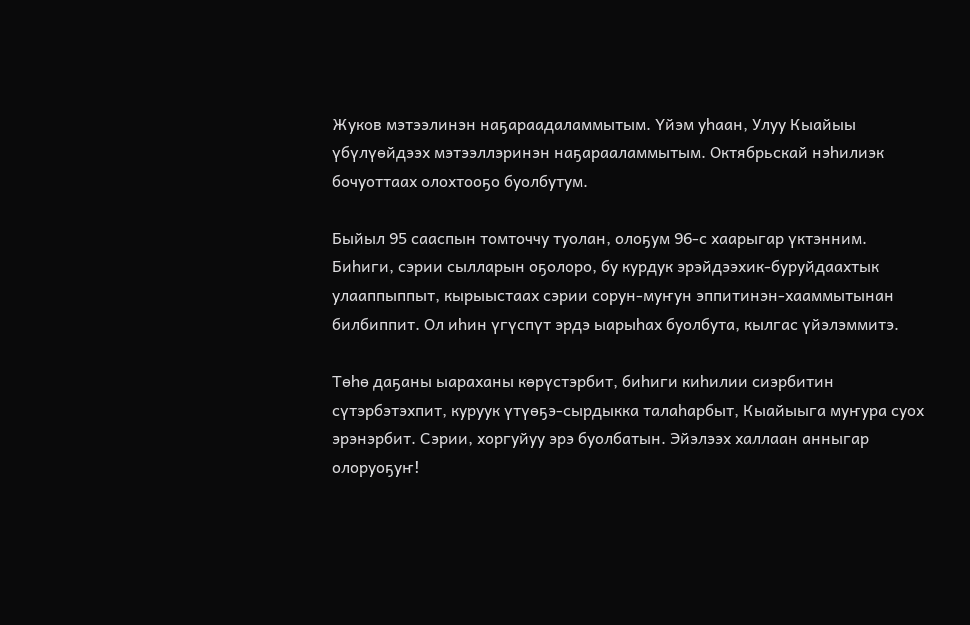Жуков мэтээлинэн наҕараадаламмытым. Үйэм уһаан, Улуу Кыайыы үбүлүөйдээх мэтээллэринэн наҕарааламмытым. Октябрьскай нэһилиэк бочуоттаах олохтооҕо буолбутум.

Быйыл 95 сааспын томточчу туолан, олоҕум 96-с хаарыгар үктэнним. Биһиги, сэрии сылларын оҕолоро, бу курдук эрэйдээхик-буруйдаахтык улааппыппыт, кырыыстаах сэрии сорун-муҥун эппитинэн-хааммытынан билбиппит. Ол иһин үгүспүт эрдэ ыарыһах буолбута, кылгас үйэлэммитэ.

Төһө даҕаны ыараханы көрүстэрбит, биһиги киһилии сиэрбитин сүтэрбэтэхпит, куруук үтүөҕэ-сырдыкка талаһарбыт, Кыайыыга муҥура суох эрэнэрбит. Сэрии, хоргуйуу эрэ буолбатын. Эйэлээх халлаан анныгар олоруоҕуҥ!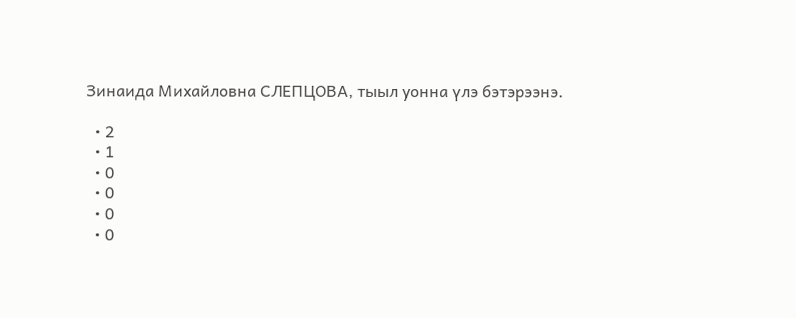Зинаида Михайловна СЛЕПЦОВА, тыыл уонна үлэ бэтэрээнэ.

  • 2
  • 1
  • 0
  • 0
  • 0
  • 0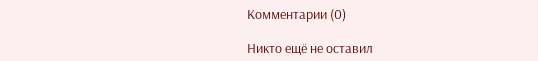Комментарии (0)

Никто ещё не оставил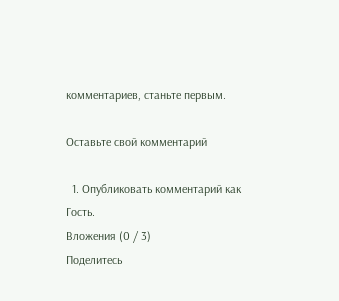комментариев, станьте первым.

Оставьте свой комментарий

  1. Опубликовать комментарий как Гость.
Вложения (0 / 3)
Поделитесь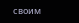своим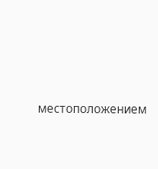местоположением